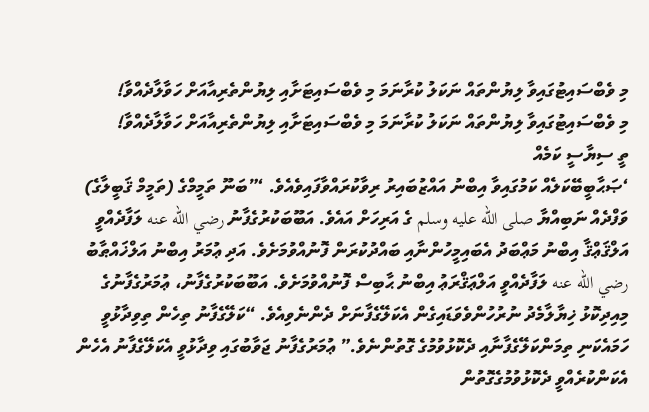މި ވެބްސައިޓުގައިވާ ލިޔުންތައް ނަކަލު ކުރާނަމަ މި ވެބްސައިޓަށާއި ލިޔުންތެރިއާއަށް ހަވާލާދެއްވާ!
މި ވެބްސައިޓުގައިވާ ލިޔުންތައް ނަކަލު ކުރާނަމަ މި ވެބްސައިޓަށާއި ލިޔުންތެރިއާއަށް ހަވާލާދެއްވާ!
ތީ ސިޔާސީ ކަމެއް
‘ޞަޙާބީބޭކަލެއް ކަމުގައިވާ އިބްނު އައްޒުބައިރު ރިވާކުރައްވާފައިވެއެވެ. ‘”ބަނޫ ތަމީމްގެ (ތަމީމް ޤަބީލާގެ) ވަފްދެއް ނަބިއްޔާ صلى الله عليه وسلم ގެ އަރިހަށް އައެވެ. އަބޫބަކުރުގެފާނު رضي الله عنه ލަފާދެއްވީ އަލްޤަޢްޤާ އިބްނު މަޢްބަދު އެބައިމީހުންނާއި ބައްދުކުރަން ފޮނުއްވުމަށެވެ. އަދި ޢުމަރު އިބްނު އަލްޚައްޠާބު رضي الله عنه ލަފާދެއްވީ އަލްޢަޤްރަޢު އިބްނު ޙާބިސް ފޮނުއްވުމަށެވެ. އަބޫބަކުރުގެފާނު، ޢުމަރުގެފާނުގެ މިއިދިކޮޅު ޚިޔާލާމެދު ނުރުހުންވެވަޑައިގެން އެކަލޭގެފާނަށް ދެންނެވިއެވެ. “ކަލޭގެފާނު ތިހެން ތިވިދާޅުވީ ހަމައެކަނި ތިމަންކަލޭގެފާނާއި ދެކޮޅުވުމުގެ ގޮތުންނެވެ.” ޢުމަރުގެފާނު ޖަވާބުގައި ވިދާޅުވީ އެކަލޭގެފާނު އެހެން އެކަންކުރެއްވީ ދެކޮޅުވުމުގެގޮތުން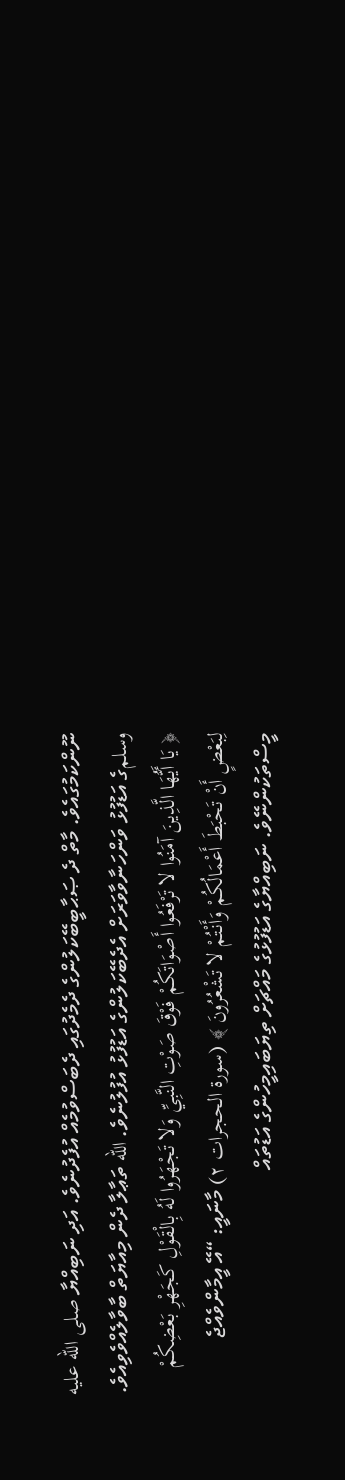ނޫންކަމުގައެވެ. މާތް ދެ ޞަޙާބީބޭކަލުންގެ ދެމެދުގައި ދެބަސްވުމެއް އުފެދުނެވެ. އަދި ނަބިއްޔާ صلى الله عليه وسلمގެ އަޑުފުޅު ވަންހަނާވާވަރަށް އެދެބޭކަލުންގެ އަޑުފުޅު އުފުލުނެވެ. الله ތަޢާލާ ދެން މިއާޔަތް ބާވާލެއްވެވިއެވެ. ﴿ يَا أَيُّهَا الَّذِينَ آمَنُوا لا تَرْفَعُوا أَصْوَاتَكُمْ فَوْقَ صَوْتِ النَّبِيِّ وَلا تَجْهَرُوا لَهُ بِالْقَوْلِ كَجَهْرِ بَعْضِكُمْ لِبَعْضٍ أَنْ تَحْبَطَ أَعْمَالُكُمْ وَأَنْتُمْ لا تَشْعُرُونَ ﴾ (سورة الحجرات ٢) މާނައީ: “އޭ އީމާންވެއްޖެ މީސްތަކުންނޭވެ. ނަބިއްޔާގެ އަޑުފުޅުގެ މައްޗަށް ތިޔަބައިމީހުންގެ އަޑުތައް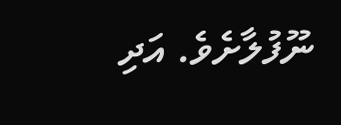ނޫފުލާށެވެ. އަދި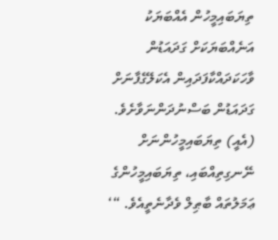ތިޔަބައިމީހުން އެއްބަޔަކު އަނެއްބަޔަކަށް ގަދައަޑުން ވާހަކަދައްކާފަދައިން އެކަލޭގެފާނަށް ގަދައަޑުން ބަސްނުދަންނަވާށެވެ. (އެއީ) ތިޔަބައިމީހުންނަށް ނޭނގިތިއްބައި، ތިޔަބައިމީހުންގެ ޢަމަލުތައް ބާޠިލް ވެދާނެތީއެވެ. “‘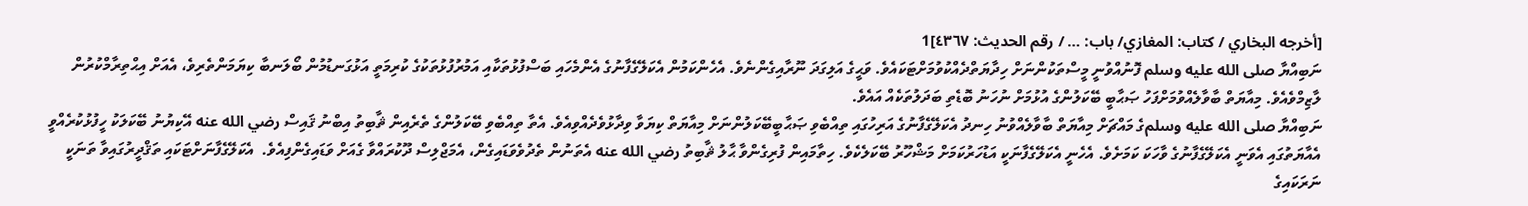[أخرجه البخاري / كتاب: المغازي/ باب: … / رقم الحديث: ٤٣٦٧]1
ނަބިއްޔާ صلى الله عليه وسلم ފޮނުއްވުނީ މީސްތަކުންނަށް ހިދާޔަތްދެއްކުވުމަށްޓަކައެވެ. ވަޙީގެ އަލިގަދަ ނޫރާއިގެންނެވެ. އެހެންކަމުން އެކަލޭގެފާނުގެ އެންމެހައި ބަސްފުޅުތަކާއި އަމުރުފުޅުތަކުގެ ކުރިމަތީ އަޅުގަނޑުމުން ބޯލަނބާ ކިޔަމަންތެރިވެ، އެއަށް އިޙްތިރާމްކުރުން ލާޒިމްވެއެވެ. މިއާޔަތް ބާވާލެއްވުމަށްފަހު ޞަޙާބީ ބޭކަލުންގެ އުޅުމަށް ނުހަނު ބޮޑެތި ބަދަލުތަކެއް އައެވެ.
ނަބިއްޔާ صلى الله عليه وسلمގެ މައްޗަށް މިއާޔަތް ބާވާލެއްވުނު ހިނދު އެކަލޭގެފާނުގެ އަރިހުގައި ތިއްބެވި ޞަޙާބީބޭކަލުންނަށް މިއާޔަތް ކިޔަވާ ވިދާޅުވެދެއްވިއެވެ. އެތާ ތިއްބެވި ބޭކަލުންގެ ތެރެއިން ޘާބިތު އިބްނު ޤައިސް رضي الله عنه އޭކިޔުނު ބޭކަލަކު ހީފުޅުކުރެއްވީ އެއާޔަތުގައި އެވަނީ އެކަލޭގެފާނުގެ ވާހަކަ ކަމަށެވެ. އެހެނީ އެކަލޭގެފާނަކީ އަޑުހަރުކަމަށް މަޝްހޫރު ބޭކަލެކެވެ. ހިތާމައިން ފުރިގެންވާ ޙާލު ޘާބިތު رضي الله عنه އެތަނުން ތެދުވެވަޑައިގެން، އެމަޖްލިސް ދޫކުރައްވާ ގެއަށް ވަޑައިގެންފިއެވެ.  އެކަލޭގެފާނަށްޓަކައި ތަޤްދީރުގައިވާ ތަނަކީ ނަރަކައިގެ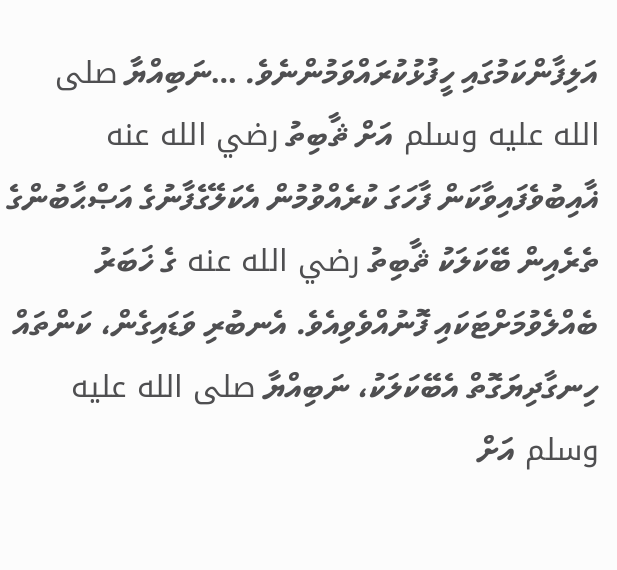އަލިފާންކަމުގައި ހީފުޅުކުރައްވަމުންނެވެ. …ނަބިއްޔާ صلى الله عليه وسلم އަށް ޘާބިތު رضي الله عنه ޣާއިބުވެފައިވާކަން ފާހަގަ ކުރެއްވުމުން އެކަލޭގެފާނުގެ އަޞްޙާބުންގެ ތެރެއިން ބޭކަލަކު ޘާބިތު رضي الله عنه ގެ ޚަބަރު ބެއްލެވުމަށްޓަކައި ފޮނުއްވެވިއެވެ. އެނބުރި ވަޑައިގެން، ކަންތައް ހިނގާދިޔަގޮތް އެބޭކަލަކު، ނަބިއްޔާ صلى الله عليه وسلم އަށް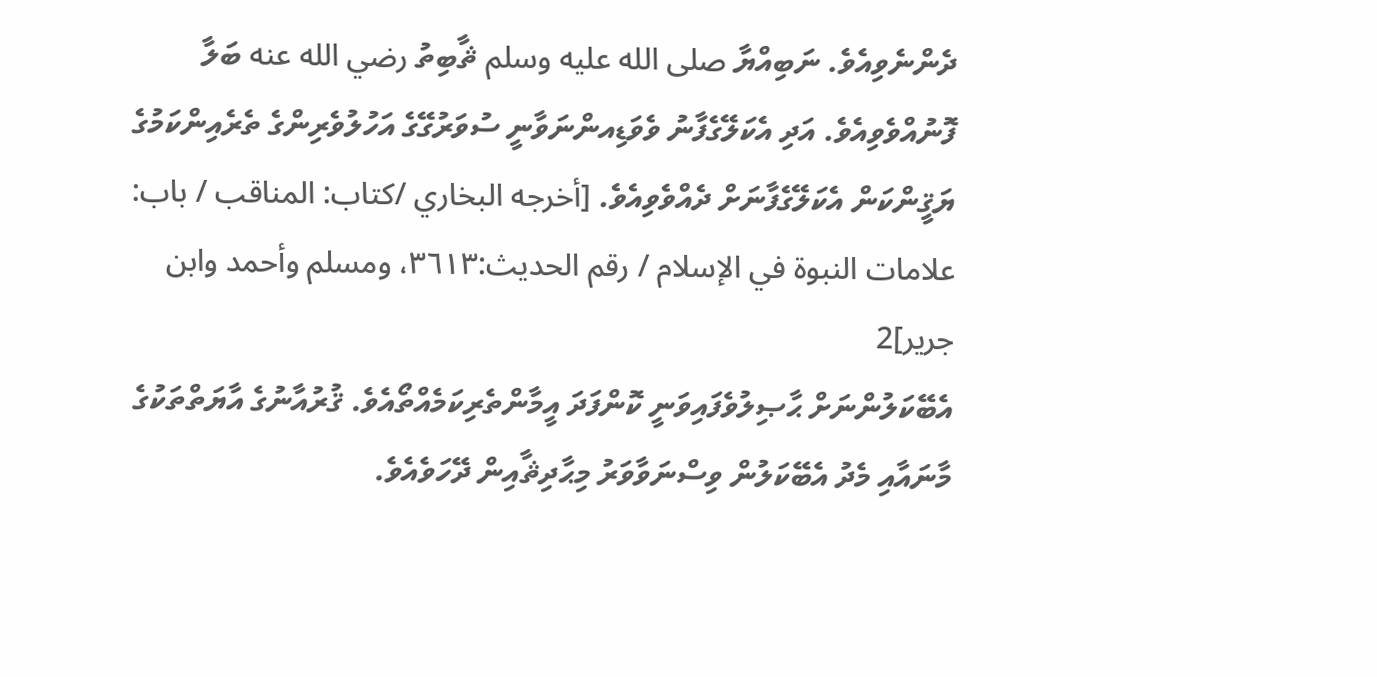ދެންނެވިއެވެ. ނަބިއްޔާ صلى الله عليه وسلم ޘާބިތު رضي الله عنه ބަލާ ފޮނުއްވެވިއެވެ. އަދި އެކަލޭގެފާނު ވެވަޑިއންނަވާނީ ސުވަރުގޭގެ އަހުލުވެރިންގެ ތެރެއިންކަމުގެ ޔަޤީންކަން އެކަލޭގެފާނަށް ދެއްވެވިއެވެ. [أخرجه البخاري /كتاب: المناقب / باب: علامات النبوة في الإسلام / رقم الحديث:٣٦١٣، ومسلم وأحمد وابن جرير]2
އެބޭކަލުންނަށް ޙާޞިލުވެފައިވަނީ ކޮންފަދަ އީމާންތެރިކަމެއްތޯއެވެ. ޤުރުއާނުގެ އާޔަތްތަކުގެ މާނައާއި މެދު އެބޭކަލުން ވިސްނަވާވަރު މިޙާދިޘާއިން ދޭހަވެއެވެ.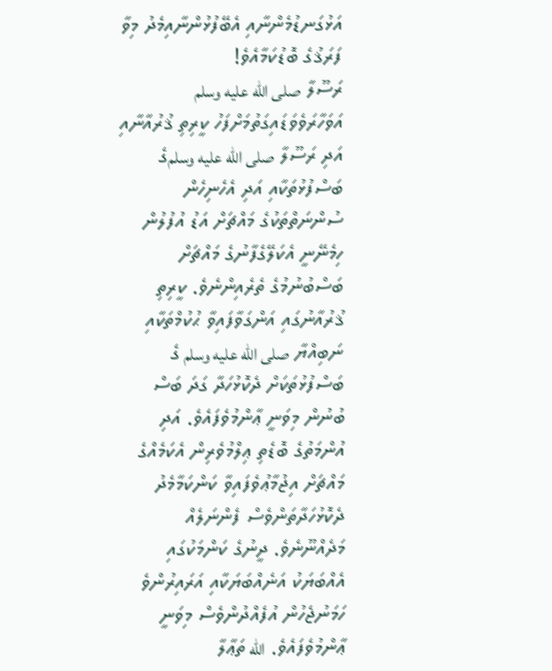އަޅުގަނޑުމެންނާއި އެބޭފުޅުންނާއިމެދު މިވާ ފަރަޤުގެ ބޮޑުކަމާއެވެ!
ރަސޫލާ صلى الله عليه وسلم އަވަހާރަވެވަޑައިގަތުމަށްފަހު ކީރިތި ޤުރުއާނާއި އަދި ރަސޫލާ صلى الله عليه وسلمގެ ބަސްފުޅުތަކާއި އަދި އެހެނިހެން ސުންނަތްތަކުގެ މައްޗަށް އަޑު އުފުލުން ހިމެނޭނީ އެކަލޭގެފާނުގެ މައްޗަށް ބަސްބުނުމުގެ ތެރެއިންނެވެ. ކީރިތި ޤުރުއާނުގައި އަންގަވާފައިވާ ޙުކުމްތަކާއި ނަބިއްޔާ صلى الله عليه وسلم ގެ ބަސްފުޅުތަކަށް ދެކޮޅުހަދާ ގަދަ ބަސް ބުނުން މިވަނީ ޢާންމުވެފައެވެ. އަދި އުންމަތުގެ ބޮޑެތި ޢިލްމުވެރިން އެކަމެއްގެ މައްޗަށް އިޖުމާޢުވެފައިވާ ކަންކަމާމެދު ދެކޮޅުހަދާތަންވެސް ފެންނަލެއް މަދެއްނޫނެވެ. ދީނުގެ ކަންމަކުގައި އެއްބަޔަކު އަނެއްބަޔަކާއި އަރައިރުންވެ ހަމަނުޖެހުން އުފެއްދުންވެސް މިވަނީ ޢާންމުވެފައެވެ. الله ތަޢާލާ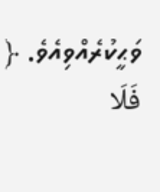ވަޙީކުރެއްވިއެވެ. ﴿ فَلَا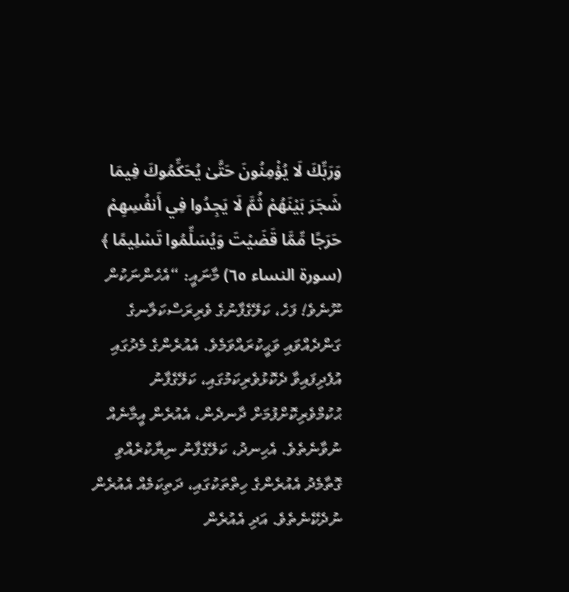وَرَبِّكَ لَا يُؤْمِنُونَ حَتَّىٰ يُحَكِّمُوكَ فِيمَا شَجَرَ بَيْنَهُمْ ثُمَّ لَا يَجِدُوا فِي أَنفُسِهِمْ حَرَجًا مِّمَّا قَضَيْتَ وَيُسَلِّمُوا تَسْلِيمًا ﴾ (سورة النساء ٦٥) މާނައީ: “އެހެންނަކުން ނޫނެވެ! ފަހެ، ކަލޭގެފާނުގެ ވެރިރަސްކަލާނގެ ގަންދެއްވައި ވަޙީކުރައްވަމެވެ. އެއުރެންގެ މެދުގައި އުފެދިފައިވާ ދެކޮޅުވެރިކަމުގައި، ކަލޭގެފާނު ޙުކުމްވެރިކޮށްފުމަށް ދާނދެން، އެއުރެން އީމާނެއް ނުވާނެތެވެ. އެހިނދު، ކަލޭގެފާނު ނިޔާކުރެއްވި ގޮތާމެދު އެއުރެންގެ ހިތްތަކުގައި، ދަތިކަމެއް އެއުރެން ނުދެކޭނެތެވެ. އަދި އެއުރެން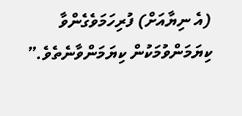(އެ ނިޔާއަށް) ފުރިހަމަވެގެންވާ ކިޔަމަންވުމަކުން ކިޔަމަންވާނެތެވެ.”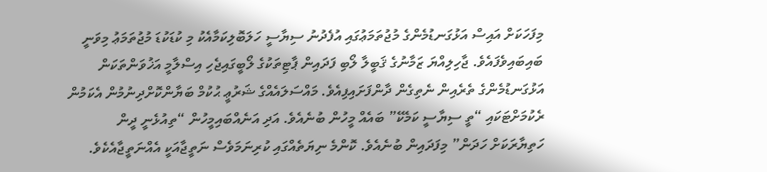މިފަހަކަށް އައިސް އަޅުގަނޑުމެންގެ މުޖުތަމަޢުގައި އުފެދުނު ސިޔާސީ ހަލަބޮލިކަމާއެކު މި ކުޑަކުޑަ މުޖުތަމަޢު މިވަނީ ބައިބައިވެފައެވެ. ޖާހިލިއްޔަ ޒަމާނުގެ ޤަބީލާ ލޯބި ފަދައިން ޕާޓިތަކުގެ ލޯބީގައިޖެހި އިސްލާމީ އަޚުވަންތަކަން އަޅުގަނޑުމެންގެ ތެރެއިން ނެތިގެން ދާންފަށައިފިއެވެ. މައްސަލައެއްގެ ޝަރުޢީ ޙުކުމް ބަޔާންކޮށްދިނުމުން އެކަމުން ރެކުމަށްޓަކައި “ތީ ސިޔާސީ ކަމެކޭ” ބައެއް މީހުން ބުނެއެވެ. އަދި އަނެއްބައިމީހުން “ތިއުޅެނީ ދީން ހަތިޔާރަކަށް ހަދަން” މިފަދައިން ބުނެއެވެ. ކޮންމެ ނިޔަތެއްގައި ކުރިނަމަވެސް ނަތީޖާއަކީ އެއްނަތީޖާއެކެވެ.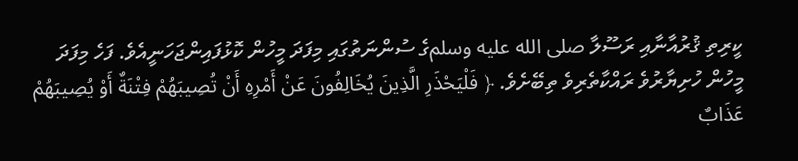ކީރިތި ޤުރުއާނާއި ރަސޫލާ صلى الله عليه وسلمގެ ސުންނަތުގައި މިފަދަ މީހުން ކޮޅުފައިންޖަހަނީއެވެ. ފަހެ މިފަދަ މީހުން ހުށިޔާރުވެ ރައްކާތެރިވެ ތިބޭށެވެ. ﴿ فَلْيَحْذَرِ الَّذِينَ يُخَالِفُونَ عَنْ أَمْرِهِ أَنْ تُصِيبَهُمْ فِتْنَةٌ أَوْ يُصِيبَهُمْ عَذَابٌ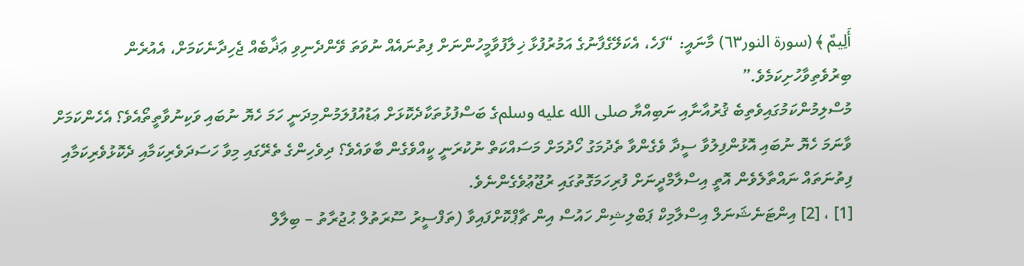أَلِيمٌ ﴾ (سورة النور٦٣) މާނައީ: “ފަހެ، އެކަލޭގެފާނުގެ އަމުރުފުޅާ ޚިލާފުވާމީހުންނަށް ފިތުނައެއް ނުވަތަ ވޭންދެނިވި ޢަޛާބެއް ޖެހިދާނެކަމަށް، އެއުރެން ބިރުވެތިވާހުށިކަމެވެ.”
މުސްލިމުންކަމުގައިވެތިބެ ޤުރުއާނާއި ނަބިއްޔާ صلى الله عليه وسلمގެ ބަސްފުޅުތަކާދެކޮޅަށް ޢަޑުއުފުލަމުންމިދަނީ ހަމަ ހެޔޮ ނުބައި ވަކިނުވާތީތޯއެވެ؟ އެހެންކަމަށް ވާނަމަ ހެޔޮ ނުބައި އޮޅުންފިލުވާ ސީދާ ވެގެންވާ ތެދުމަގު ހޯދުމަށް މަސައްކަތް ނުކުރަނީ ކީއްވެގެން ބާވައެވެ؟ ދިވެހިންގެ ތެރޭގައި މިވާ ހަސަދަވެރިކަމާއި ދެކޮޅުވެރިކަމާއި ފިތުނަތައް ނައްތާލެވެން އޮތީ އިސްލާމްދީނަށް ފުރިހަމަގޮތުގައި ރުޖޫޢުވެގެންނެވެ.
[1] ، [2] އިންޓަނެޝަނަލް އިސްލާމިކް ޕަބްލިޝިން ހައުސް އިން ޗާޕްކޮށްފައިވާ (ތަފްސީރު ސޫރަތުލް ޙުޖުރާތު – ބިލާލް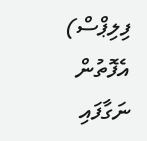ފިލިޕްސް) އެފޮތުން ނަގާފައި